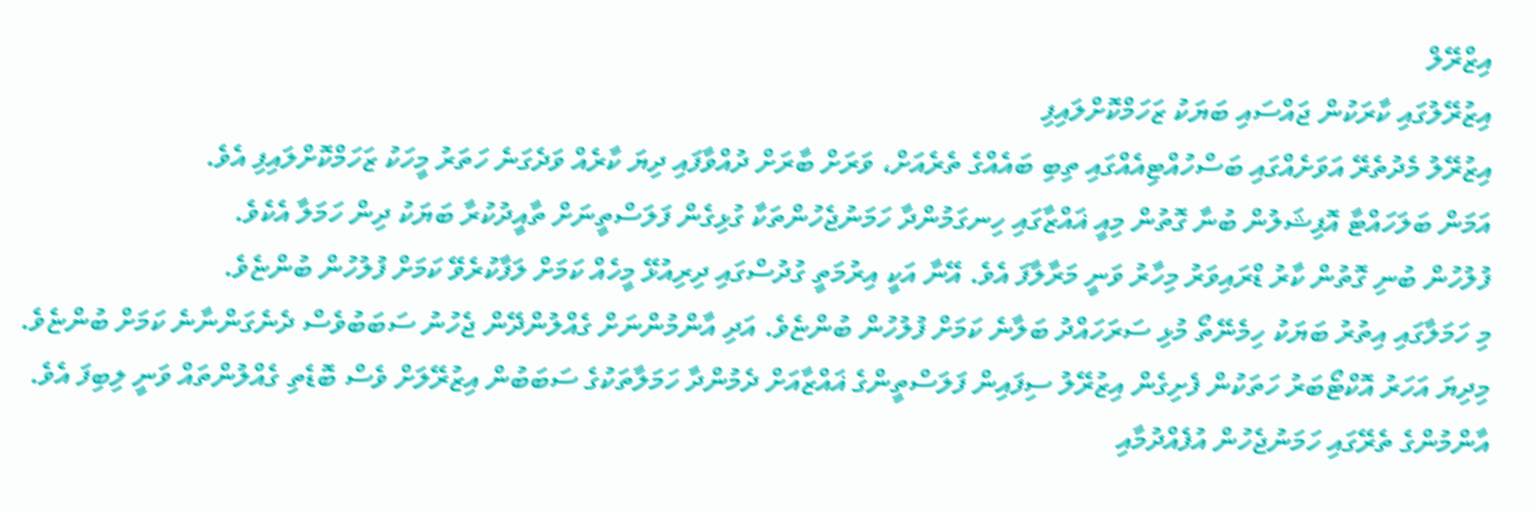އިޒްރޭލް
އިޒުރޭލުގައި ކާރަކުން ޖައްސައި ބަޔަކު ޒަހަމްކޮށްލައިފި
އިޒުރޭލު މެދުތެރޭ އަވަށެއްގައި ބަސްހުއްޓިއެއްގައި ތިބި ބައެއްގެ ތެރެއަށް، ވަރަށް ބާރަށް ދުއްވާފައި ދިޔަ ކާރެއް ވަދެގަނެ ހަތަރު މީހަކު ޒަހަމްކޮށްލައިފި އެވެ.
އަމަން ބަލަހައްޓާ އޮފިޝަލުން ބުނާ ގޮތުން މިއީ ޣައްޒާގައި ހިނގަމުންދާ ހަމަނުޖެހުންތަކާ ގުޅިގެން ފަލަސްތީނަށް ތާއީދުކުރާ ބަޔަކު ދިން ހަމަލާ އެކެވެ.
ފުލުހުން ބުނި ގޮތުން ކާރު ޑްރައިވަރު މިހާރު ވަނީ މަރާލާފަ އެވެ. އޭނާ އަކީ އިރުމަތީ ގުދުސްގައި ދިރިއުޅޭ މީހެއް ކަމަށް ލަފާކުރެވޭ ކަމަށް ފުލުހުން ބުންޏެވެ.
މި ހަމަލާގައި އިތުރު ބަޔަކު ހިމެނޭތޯ މުޅި ސަރަހައްދު ބަލާނެ ކަމަށް ފުލުހުން ބުންޏެވެ. އަދި އާންމުންނަށް ގެއްލުންދޭން ޖެހުނު ސަބަބުވެސް ދެނެގަންނާނެ ކަމަށް ބުންޏެވެ.
މިދިޔަ އަހަރު އޮކްޓޯބަރު ހަތަކުން ފެށިގެން އިޒުރޭލު ސިފައިން ފަލަސްތީންގެ ޣައްޒާއަށް ދެމުންދާ ހަމަލާތަކުގެ ސަބަބުން އިޒުރޭލަށް ވެސް ބޮޑެތި ގެއްލުންތައް ވަނީ ލިބިފަ އެވެ.
އާންމުންގެ ތެރޭގައި ހަމަނުޖެހުން އުފެއްދުމާއި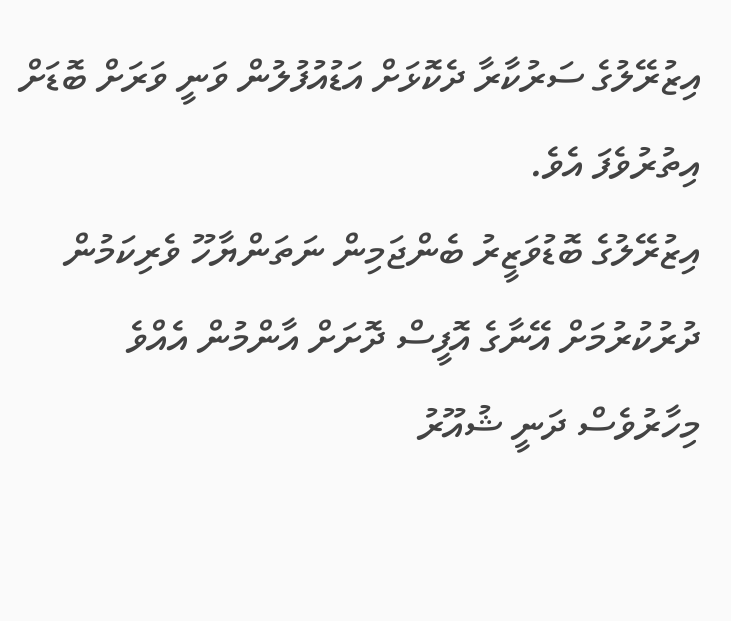އިޒުރޭލުގެ ސަރުކާރާ ދެކޮޅަށް އަޑުއުފުލުން ވަނީ ވަރަށް ބޮޑަށް އިތުރުވެފަ އެވެ.
އިޒުރޭލުގެ ބޮޑުވަޒީރު ބެންޖަމިން ނަތަންޔާހޫ ވެރިކަމުން ދުރުކުރުމަށް އޭނާގެ އޮފީސް ދޮށަށް އާންމުން އެއްވެ މިހާރުވެސް ދަނީ ޝުއޫރު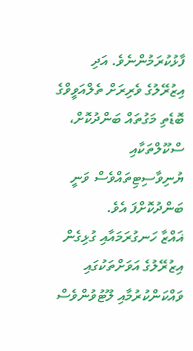ފާޅުކުރަމުންނެވެ. އަދި އިޒުރޭލުގެ ވެރިރަށް ތެލްއަވީވްގެ ބޮޑެތި މަގުތައް ބަންދުކޮށް، ސްކޫލްތަކާއި ޔުނިވާސިޓިތައްވެސް ވަނީ ބަންދުކޮށްފަ އެވެ.
ޣައްޒާ ހަނގުރަމައާއި ގުޅިގެން އިޒުރޭލުގެ އަވަށްތަކުގައި ވައްކަންކުރުމާއި ލޫޓުވުންވެސް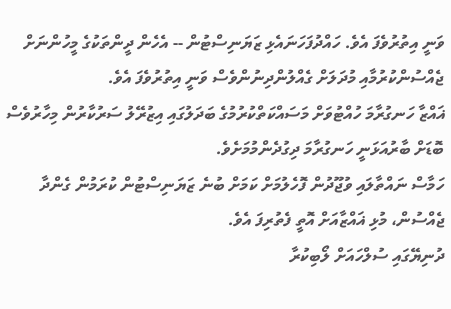ވަނީ އިތުރުވެފަ އެވެ. ހައްދުފަހަނައެޅި ޒަޔަނިސްޓުން -- އެހެން ދީންތަކުގެ މީހުންނަށް ޖެއްސުންކުރުމާއި މުދަލަށް ގެއްލުންދިނުންވެސް ވަނީ އިތުރުވެފަ އެވެ.
ޣައްޒާ ހަނގުރާމަ ހުއްޓުވަށް މަސައްކަތްކުރުމުގެ ބަދަލުގައި އިޒުރޭލު ސަރުކާރުން މިހާރުވެސް ބޮޑަށް ބާރުއަޅަނީ ހަނގުރާމަ ދިގުދެންމުމަށެވެ.
ހަމާސް ނައްތާލައި ވުޖޫދުން ފޮހެލުމަށް ކަމަށް ބުނެ ޒަޔަނިސްޓުން ކުރަމުން ގެންދާ ޖެއްސުން، މުޅި ޣައްޒާއަށް އޮތީ ފެތުރިފަ އެވެ.
ދުނިޔޭގައި ސުލްހައަށް ލޯބިކުރާ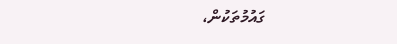ގައުމުތަކުން،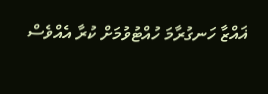ޣައްޒާ ހަނގުރާމަ ހުއްޓުވުމަށް ކުރާ އެއްވެސް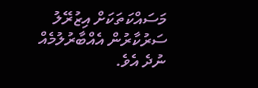މަސައްކަތަކަށް އިޒުރޭލު ސަރުކާރުން އެއްބާރުލުމެއް ނުދެ އެވެ.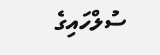ސުލްހައިގެ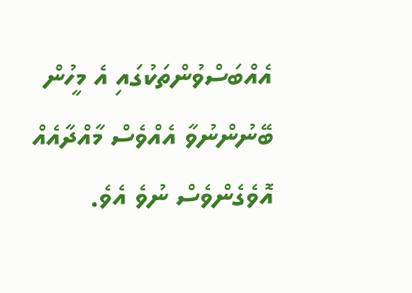އެއްބަސްވުންތަކުގައި އެ މީހުން ބޭނުންނުވާ އެއްވެސް މާއްދާއެއް އޮވެގެންވެސް ނުވެ އެވެ.